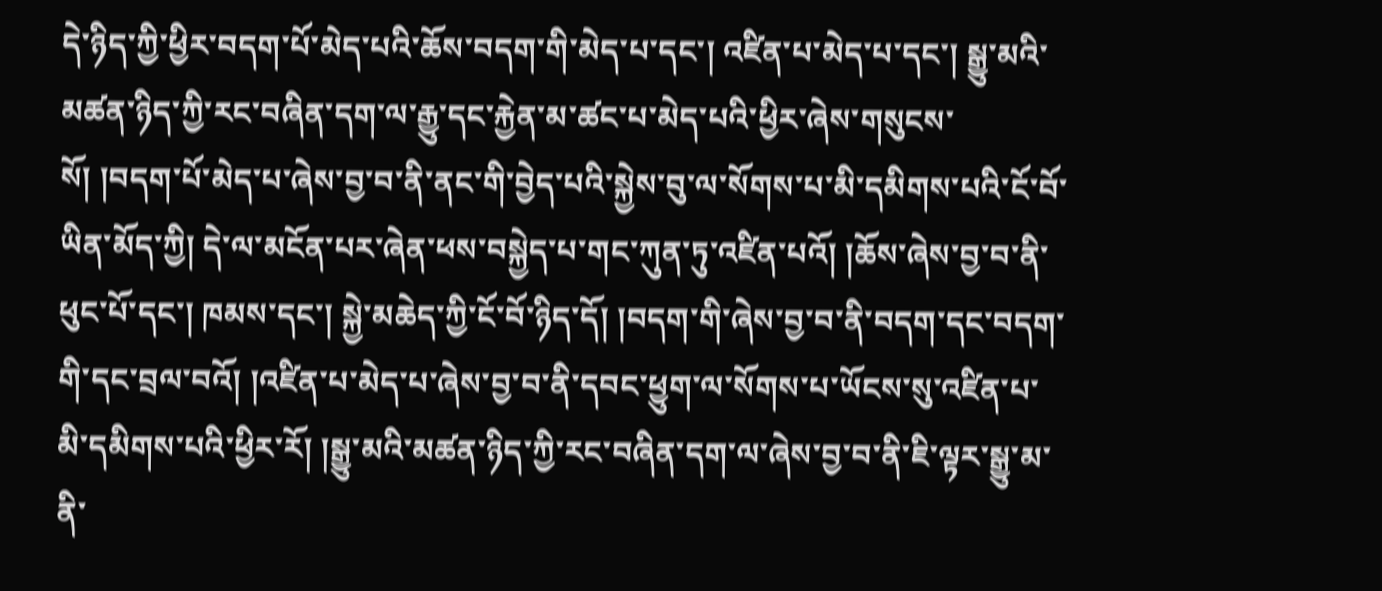དེ་ཉིད་ཀྱི་ཕྱིར་བདག་པོ་མེད་པའི་ཆོས་བདག་གི་མེད་པ་དང་། འཛིན་པ་མེད་པ་དང་། སྒྱུ་མའི་མཚན་ཉིད་ཀྱི་རང་བཞིན་དག་ལ་རྒྱུ་དང་རྐྱེན་མ་ཚང་པ་མེད་པའི་ཕྱིར་ཞེས་གསུངས་སོ། །བདག་པོ་མེད་པ་ཞེས་བྱ་བ་ནི་ནང་གི་བྱེད་པའི་སྐྱེས་བུ་ལ་སོགས་པ་མི་དམིགས་པའི་ངོ་བོ་ཡིན་མོད་ཀྱི། དེ་ལ་མངོན་པར་ཞེན་ཕས་བསྐྱེད་པ་གང་ཀུན་ཏུ་འཛིན་པའོ། །ཆོས་ཞེས་བྱ་བ་ནི་ཕུང་པོ་དང་། ཁམས་དང་། སྐྱེ་མཆེད་ཀྱི་ངོ་བོ་ཉིད་དོ། །བདག་གི་ཞེས་བྱ་བ་ནི་བདག་དང་བདག་གི་དང་བྲལ་བའོ། །འཛིན་པ་མེད་པ་ཞེས་བྱ་བ་ནི་དབང་ཕྱུག་ལ་སོགས་པ་ཡོངས་སུ་འཛིན་པ་མི་དམིགས་པའི་ཕྱིར་རོ། །སྒྱུ་མའི་མཚན་ཉིད་ཀྱི་རང་བཞིན་དག་ལ་ཞེས་བྱ་བ་ནི་ཇི་ལྟར་སྒྱུ་མ་ནི་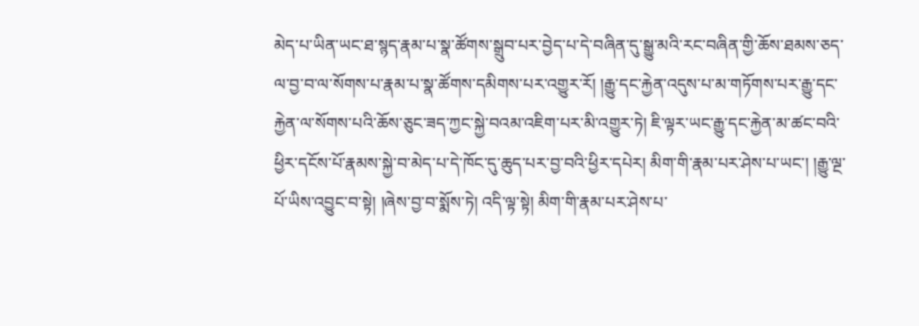མེད་པ་ཡིན་ཡང་ཐ་སྙད་རྣམ་པ་སྣ་ཚོགས་སྒྲུབ་པར་བྱེད་པ་དེ་བཞིན་དུ་སྒྱུ་མའི་རང་བཞིན་གྱི་ཆོས་ཐམས་ཅད་ལ་བྱ་བ་ལ་སོགས་པ་རྣམ་པ་སྣ་ཚོགས་དམིགས་པར་འགྱུར་རོ། །རྒྱུ་དང་རྐྱེན་འདུས་པ་མ་གཏོགས་པར་རྒྱུ་དང་རྐྱེན་ལ་སོགས་པའི་ཆོས་ཅུང་ཟད་ཀྱང་སྐྱེ་བའམ་འཇིག་པར་མི་འགྱུར་ཏེ། ཇི་ལྟར་ཡང་རྒྱུ་དང་རྐྱེན་མ་ཚང་བའི་ཕྱིར་དངོས་པོ་རྣམས་སྐྱེ་བ་མེད་པ་དེ་ཁོང་དུ་ཆུད་པར་བྱ་བའི་ཕྱིར་དཔེར། མིག་གི་རྣམ་པར་ཤེས་པ་ཡང་། །རྒྱུ་ལྔ་པོ་ཡིས་འབྱུང་བ་སྟེ། །ཞེས་བྱ་བ་སྨོས་ཏེ། འདི་ལྟ་སྟེ། མིག་གི་རྣམ་པར་ཤེས་པ་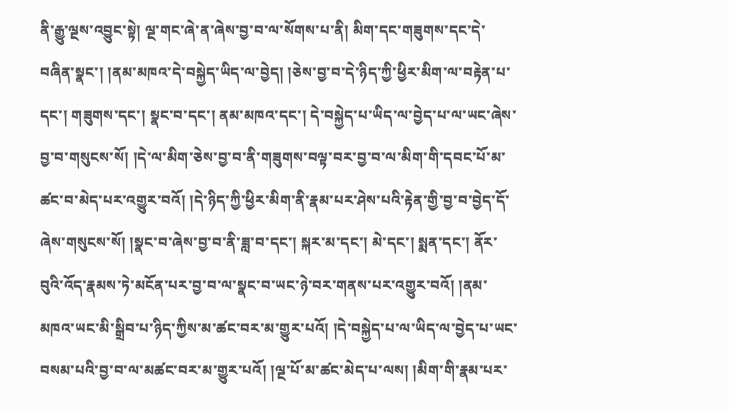ནི་རྒྱུ་ལྔས་འབྱུང་སྟེ། ལྔ་གང་ཞེ་ན་ཞེས་བྱ་བ་ལ་སོགས་པ་ནི། མིག་དང་གཟུགས་དང་དེ་བཞིན་སྣང་། །ནམ་མཁའ་དེ་བསྐྱེད་ཡིད་ལ་བྱེད། །ཅེས་བྱ་བ་དེ་ཉིད་ཀྱི་ཕྱིར་མིག་ལ་བརྟེན་པ་དང་། གཟུགས་དང་། སྣང་བ་དང་། ནམ་མཁའ་དང་། དེ་བསྐྱེད་པ་ཡིད་ལ་བྱེད་པ་ལ་ཡང་ཞེས་བྱ་བ་གསུངས་སོ། །དེ་ལ་མིག་ཅེས་བྱ་བ་ནི་གཟུགས་བལྟ་བར་བྱ་བ་ལ་མིག་གི་དབང་པོ་མ་ཚང་བ་མེད་པར་འགྱུར་བའོ། །དེ་ཉིད་ཀྱི་ཕྱིར་མིག་ནི་རྣམ་པར་ཤེས་པའི་རྟེན་གྱི་བྱ་བ་བྱེད་དོ་ཞེས་གསུངས་སོ། །སྣང་བ་ཞེས་བྱ་བ་ནི་ཟླ་བ་དང་། སྐར་མ་དང་། མེ་དང་། སྨན་དང་། ནོར་བུའི་འོད་རྣམས་ཏེ་མངོན་པར་བྱ་བ་ལ་སྣང་བ་ཡང་ཉེ་བར་གནས་པར་འགྱུར་བའོ། །ནམ་མཁའ་ཡང་མི་སྒྲིབ་པ་ཉིད་ཀྱིས་མ་ཚང་བར་མ་གྱུར་པའོ། །དེ་བསྐྱེད་པ་ལ་ཡིད་ལ་བྱེད་པ་ཡང་བསམ་པའི་བྱ་བ་ལ་མཚང་བར་མ་གྱུར་པའོ། །ལྔ་པོ་མ་ཚང་མེད་པ་ལས། །མིག་གི་རྣམ་པར་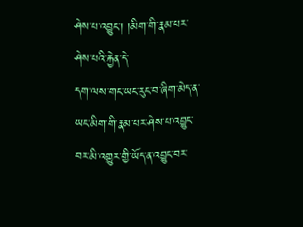ཤེས་པ་འབྱུང་། །མིག་གི་རྣམ་པར་ཤེས་པའི་རྐྱེན་དེ་
དག་ལས་གང་ཡང་རུང་བ་ཞིག་མེད་ན་ཡང་མིག་གི་རྣམ་པར་ཤེས་པ་འབྱུང་བར་མི་འགྱུར་གྱི་ཡོད་ན་འབྱུང་བར་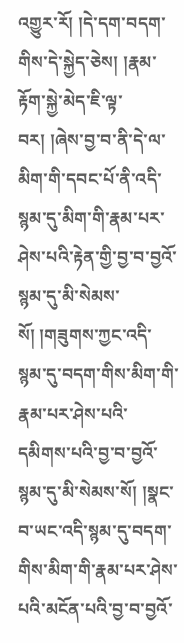འགྱུར་རོ། །དེ་དག་བདག་གིས་དེ་སྐྱེད་ཅེས། །རྣམ་རྟོག་སྐྱེ་མེད་ཇི་ལྟ་བར། །ཞེས་བྱ་བ་ནི་དེ་ལ་མིག་གི་དབང་པོ་ནི་འདི་སྙམ་དུ་མིག་གི་རྣམ་པར་ཤེས་པའི་རྟེན་གྱི་བྱ་བ་བྱའོ་སྙམ་དུ་མི་སེམས་སོ། །གཟུགས་ཀྱང་འདི་སྙམ་དུ་བདག་གིས་མིག་གི་རྣམ་པར་ཤེས་པའི་དམིགས་པའི་བྱ་བ་བྱའོ་སྙམ་དུ་མི་སེམས་སོ། །སྣང་བ་ཡང་འདི་སྙམ་དུ་བདག་གིས་མིག་གི་རྣམ་པར་ཤེས་པའི་མངོན་པའི་བྱ་བ་བྱའོ་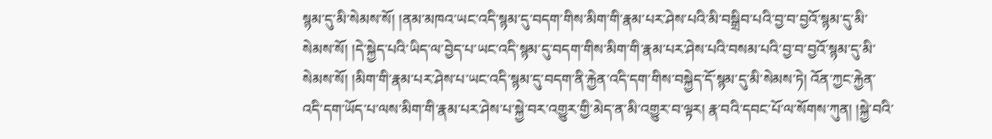སྙམ་དུ་མི་སེམས་སོ། །ནམ་མཁའ་ཡང་འདི་སྙམ་དུ་བདག་གིས་མིག་གི་རྣམ་པར་ཤེས་པའི་མི་བསྒྲིབ་པའི་བྱ་བ་བྱའོ་སྙམ་དུ་མི་སེམས་སོ། །དེ་སྐྱེད་པའི་ཡིད་ལ་བྱེད་པ་ཡང་འདི་སྙམ་དུ་བདག་གིས་མིག་གི་རྣམ་པར་ཤེས་པའི་བསམ་པའི་བྱ་བ་བྱའོ་སྙམ་དུ་མི་སེམས་སོ། །མིག་གི་རྣམ་པར་ཤེས་པ་ཡང་འདི་སྙམ་དུ་བདག་ནི་རྐྱེན་འདི་དག་གིས་བསྐྱེད་དོ་སྙམ་དུ་མི་སེམས་ཏེ། འོན་ཀྱང་རྐྱེན་འདི་དག་ཡོད་པ་ལས་མིག་གི་རྣམ་པར་ཤེས་པ་སྐྱེ་བར་འགྱུར་གྱི་མེད་ན་མི་འགྱུར་བ་ལྟར། རྣ་བའི་དབང་པོ་ལ་སོགས་ཀུན། །སྐྱེ་བའི་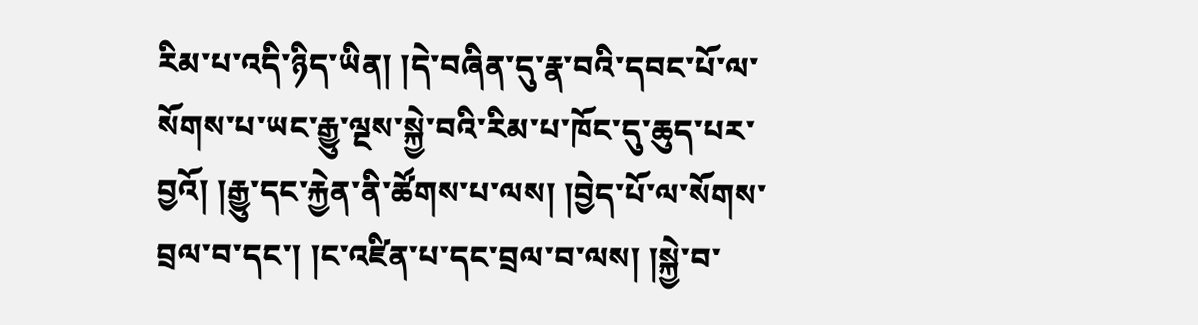རིམ་པ་འདི་ཉིད་ཡིན། །དེ་བཞིན་དུ་རྣ་བའི་དབང་པོ་ལ་སོགས་པ་ཡང་རྒྱུ་ལྔས་སྐྱེ་བའི་རིམ་པ་ཁོང་དུ་ཆུད་པར་བྱའོ། །རྒྱུ་དང་རྐྱེན་ནི་ཚོགས་པ་ལས། །བྱེད་པོ་ལ་སོགས་བྲལ་བ་དང་། །ང་འཛིན་པ་དང་བྲལ་བ་ལས། །སྐྱེ་བ་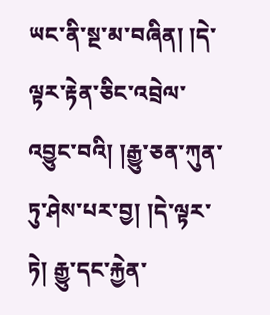ཡང་ནི་སྔ་མ་བཞིན། །དེ་ལྟར་རྟེན་ཅིང་འབྲེལ་འབྱུང་བའི། །རྒྱུ་ཅན་ཀུན་ཏུ་ཤེས་པར་བྱ། །དེ་ལྟར་ཏེ། རྒྱུ་དང་རྐྱེན་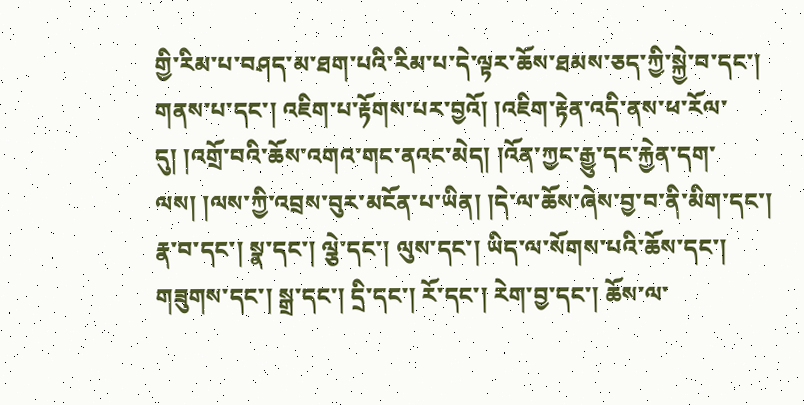གྱི་རིམ་པ་བཤད་མ་ཐག་པའི་རིམ་པ་དེ་ལྟར་ཆོས་ཐམས་ཅད་ཀྱི་སྐྱེ་བ་དང་། གནས་པ་དང་། འཇིག་པ་རྟོགས་པར་བྱའོ། །འཇིག་རྟེན་འདི་ནས་ཕ་རོལ་དུ། །འགྲོ་བའི་ཆོས་འགའ་གང་ནའང་མེད། །འོན་ཀྱང་རྒྱུ་དང་རྐྱེན་དག་ལས། །ལས་ཀྱི་འབྲས་བུར་མངོན་པ་ཡིན། །དེ་ལ་ཆོས་ཞེས་བྱ་བ་ནི་མིག་དང་། རྣ་བ་དང་། སྣ་དང་། ལྕེ་དང་། ལུས་དང་། ཡིད་ལ་སོགས་པའི་ཆོས་དང་། གཟུགས་དང་། སྒྲ་དང་། དྲི་དང་། རོ་དང་། རེག་བྱ་དང་། ཆོས་ལ་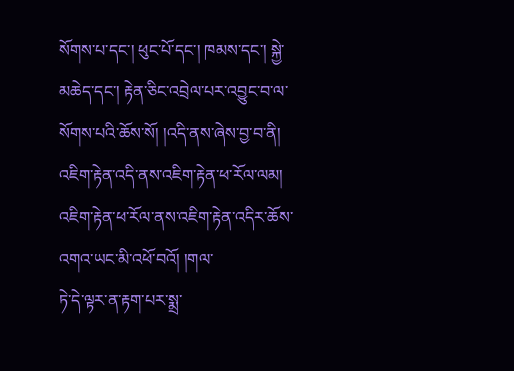སོགས་པ་དང་། ཕུང་པོ་དང་། ཁམས་དང་། སྐྱེ་མཆེད་དང་། རྟེན་ཅིང་འབྲེལ་པར་འབྱུང་བ་ལ་སོགས་པའི་ཆོས་སོ། །འདི་ནས་ཞེས་བྱ་བ་ནི། འཇིག་རྟེན་འདི་ནས་འཇིག་རྟེན་ཕ་རོལ་ལམ། འཇིག་རྟེན་ཕ་རོལ་ནས་འཇིག་རྟེན་འདིར་ཆོས་འགའ་ཡང་མི་འཕོ་བའོ། །གལ་
ཏེ་དེ་ལྟར་ན་རྟག་པར་སྨྲ་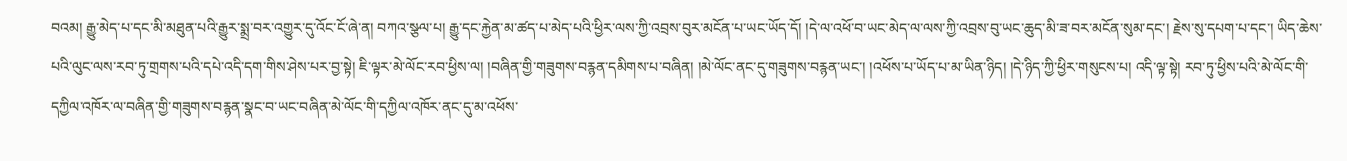བའམ། རྒྱུ་མེད་པ་དང་མི་མཐུན་པའི་རྒྱུར་སྨྲ་བར་འགྱུར་དུ་འོང་ངོ་ཞེ་ན། བཀའ་སྩལ་པ། རྒྱུ་དང་རྐྱེན་མ་ཚད་པ་མེད་པའི་ཕྱིར་ལས་ཀྱི་འབྲས་བུར་མངོན་པ་ཡང་ཡོད་དོ། །དེ་ལ་འཕོ་བ་ཡང་མེད་ལ་ལས་ཀྱི་འབྲས་བུ་ཡང་ཆུད་མི་ཟ་བར་མངོན་སུམ་དང་། རྗེས་སུ་དཔག་པ་དང་། ཡིད་ཆེས་པའི་ལུང་ལས་རབ་ཏུ་གྲགས་པའི་དཔེ་འདི་དག་གིས་ཤེས་པར་བྱ་སྟེ། ཇི་ལྟར་མེ་ལོང་རབ་ཕྱིས་ལ། །བཞིན་གྱི་གཟུགས་བརྙན་དམིགས་པ་བཞིན། །མེ་ལོང་ནང་དུ་གཟུགས་བརྙན་ཡང་། །འཕོས་པ་ཡོད་པ་མ་ཡིན་ཉིད། །དེ་ཉིད་ཀྱི་ཕྱིར་གསུངས་པ། འདི་ལྟ་སྟེ། རབ་ཏུ་ཕྱིས་པའི་མེ་ལོང་གི་དཀྱིལ་འཁོར་ལ་བཞིན་གྱི་གཟུགས་བརྙན་སྣང་བ་ཡང་བཞིན་མེ་ལོང་གི་དཀྱིལ་འཁོར་ནང་དུ་མ་འཕོས་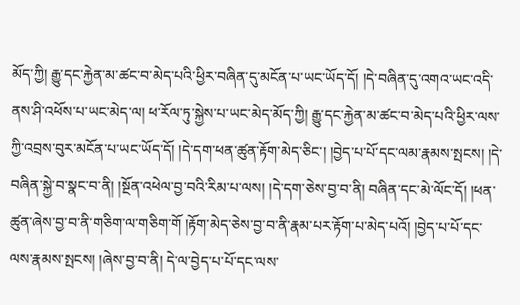མོད་ཀྱི། རྒྱུ་དང་རྐྱེན་མ་ཚང་བ་མེད་པའི་ཕྱིར་བཞིན་དུ་མངོན་པ་ཡང་ཡོད་དོ། །དེ་བཞིན་དུ་འགའ་ཡང་འདི་ནས་ཤི་འཕོས་པ་ཡང་མེད་ལ། ཕ་རོལ་ཏུ་སྐྱེས་པ་ཡང་མེད་མོད་ཀྱི། རྒྱུ་དང་རྐྱེན་མ་ཚང་བ་མེད་པའི་ཕྱིར་ལས་ཀྱི་འབྲས་བུར་མངོན་པ་ཡང་ཡོད་དོ། །དེ་དག་ཕན་ཚུན་རྟོག་མེད་ཅིང་། །བྱེད་པ་པོ་དང་ལམ་རྣམས་སྤངས། །དེ་བཞིན་སྐྱེ་བ་སྣང་བ་ནི། །སྔོན་འཕེལ་བྱ་བའི་རིམ་པ་ལས། །དེ་དག་ཅེས་བྱ་བ་ནི། བཞིན་དང་མེ་ལོང་དོ། །ཕན་ཚུན་ཞེས་བྱ་བ་ནི་གཅིག་ལ་གཅིག་གོ །རྟོག་མེད་ཅེས་བྱ་བ་ནི་རྣམ་པར་རྟོག་པ་མེད་པའོ། །བྱེད་པ་པོ་དང་ལས་རྣམས་སྤངས། །ཞེས་བྱ་བ་ནི། དེ་ལ་བྱེད་པ་པོ་དང་ལས་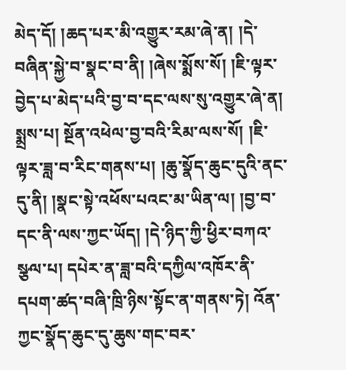མེད་དོ། །ཆད་པར་མི་འགྱུར་རམ་ཞེ་ན། །དེ་བཞིན་སྐྱེ་བ་སྣང་བ་ནི། །ཞེས་སྨོས་སོ། །ཇི་ལྟར་བྱེད་པ་མེད་པའི་བྱ་བ་དང་ལས་སུ་འགྱུར་ཞེ་ན། སྨྲས་པ། སྔོན་འཕེལ་བྱ་བའི་རིམ་ལས་སོ། །ཇི་ལྟར་ཟླ་བ་རིང་གནས་པ། །ཆུ་སྣོད་ཆུང་དུའི་ནང་དུ་ནི། །སྣང་སྟེ་འཕོས་པའང་མ་ཡིན་ལ། །བྱ་བ་དང་ནི་ལས་ཀྱང་ཡོད། །དེ་ཉིད་ཀྱི་ཕྱིར་བཀའ་སྩལ་པ། དཔེར་ན་ཟླ་བའི་དཀྱིལ་འཁོར་ནི་དཔག་ཚད་བཞི་ཁྲི་ཉིས་སྟོང་ན་གནས་ཏེ། འོན་ཀྱང་སྣོད་ཆུང་དུ་ཆུས་གང་བར་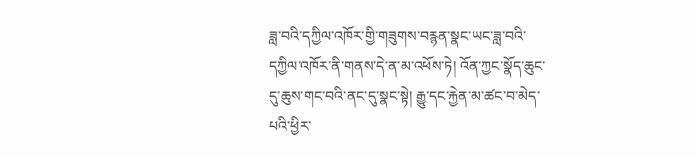ཟླ་བའི་དཀྱིལ་འཁོར་གྱི་གཟུགས་བརྙན་སྣང་ཡང་ཟླ་བའི་དཀྱིལ་འཁོར་ནི་གནས་དེ་ན་མ་འཕོས་ཏེ། འོན་ཀྱང་སྣོད་ཆུང་དུ་ཆུས་གང་བའི་ནང་དུ་སྣང་སྟེ། རྒྱུ་དང་རྐྱེན་མ་ཚང་བ་མེད་པའི་ཕྱིར་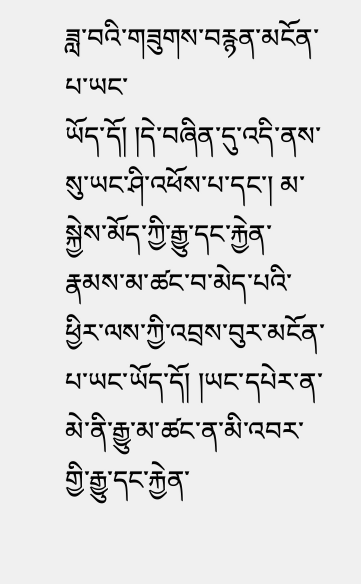ཟླ་བའི་གཟུགས་བརྙན་མངོན་པ་ཡང་
ཡོད་དོ། །དེ་བཞིན་དུ་འདི་ནས་སུ་ཡང་ཤི་འཕོས་པ་དང་། མ་སྐྱེས་མོད་ཀྱི་རྒྱུ་དང་རྐྱེན་རྣམས་མ་ཚང་བ་མེད་པའི་ཕྱིར་ལས་ཀྱི་འབྲས་བུར་མངོན་པ་ཡང་ཡོད་དོ། །ཡང་དཔེར་ན་མེ་ནི་རྒྱུ་མ་ཚང་ན་མི་འབར་གྱི་རྒྱུ་དང་རྐྱེན་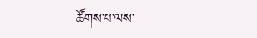ཚོགས་པ་ལས་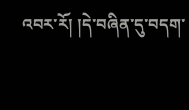འབར་རོ། །དེ་བཞིན་དུ་བདག་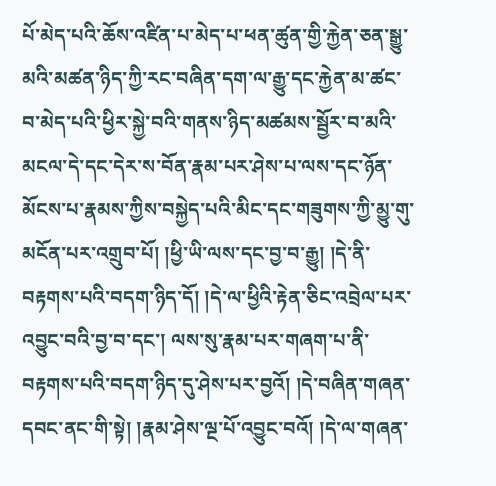པོ་མེད་པའི་ཆོས་འཛིན་པ་མེད་པ་ཕན་ཚུན་གྱི་རྐྱེན་ཅན་སྒྱུ་མའི་མཚན་ཉིད་ཀྱི་རང་བཞིན་དག་ལ་རྒྱུ་དང་རྐྱེན་མ་ཚང་བ་མེད་པའི་ཕྱིར་སྐྱེ་བའི་གནས་ཉིད་མཚམས་སྦྱོར་བ་མའི་མངལ་དེ་དང་དེར་ས་བོན་རྣམ་པར་ཤེས་པ་ལས་དང་ཉོན་མོངས་པ་རྣམས་ཀྱིས་བསྐྱེད་པའི་མིང་དང་གཟུགས་ཀྱི་མྱུ་གུ་མངོན་པར་འགྲུབ་པོ། །ཕྱི་ཡི་ལས་དང་བྱ་བ་རྒྱུ། །དེ་ནི་བརྟགས་པའི་བདག་ཉིད་དོ། །དེ་ལ་ཕྱིའི་རྟེན་ཅིང་འབྲེལ་པར་འབྱུང་བའི་བྱ་བ་དང་། ལས་སུ་རྣམ་པར་གཞག་པ་ནི་བརྟགས་པའི་བདག་ཉིད་དུ་ཤེས་པར་བྱའོ། །དེ་བཞིན་གཞན་དབང་ནང་གི་སྟེ། །རྣམ་ཤེས་ལྔ་པོ་འབྱུང་བའོ། །དེ་ལ་གཞན་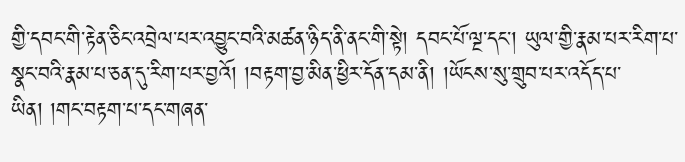གྱི་དབང་གི་རྟེན་ཅིང་འབྲེལ་པར་འབྱུང་བའི་མཚན་ཉིད་ནི་ནང་གི་སྟེ། དབང་པོ་ལྔ་དང་། ཡུལ་གྱི་རྣམ་པར་རིག་པ་སྣང་བའི་རྣམ་པ་ཅན་དུ་རིག་པར་བྱའོ། །བརྟག་བྱ་མིན་ཕྱིར་དོན་དམ་ནི། །ཡོངས་སུ་གྲུབ་པར་འདོད་པ་ཡིན། །གང་བརྟག་པ་དང་གཞན་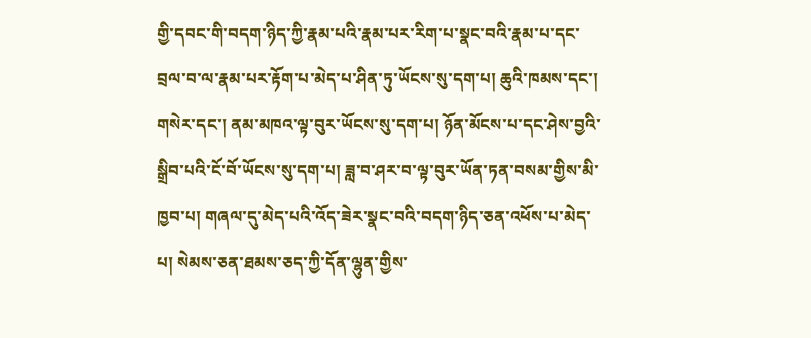གྱི་དབང་གི་བདག་ཉིད་ཀྱི་རྣམ་པའི་རྣམ་པར་རིག་པ་སྣང་བའི་རྣམ་པ་དང་བྲལ་བ་ལ་རྣམ་པར་རྟོག་པ་མེད་པ་ཤིན་ཏུ་ཡོངས་སུ་དག་པ། ཆུའི་ཁམས་དང་། གསེར་དང་། ནམ་མཁའ་ལྟ་བུར་ཡོངས་སུ་དག་པ། ཉོན་མོངས་པ་དང་ཤེས་བྱའི་སྒྲིབ་པའི་ངོ་བོ་ཡོངས་སུ་དག་པ། ཟླ་བ་ཤར་བ་ལྟ་བུར་ཡོན་ཏན་བསམ་གྱིས་མི་ཁྱབ་པ། གཞལ་དུ་མེད་པའི་འོད་ཟེར་སྣང་བའི་བདག་ཉིད་ཅན་འཕོས་པ་མེད་པ། སེམས་ཅན་ཐམས་ཅད་ཀྱི་དོན་ལྷུན་གྱིས་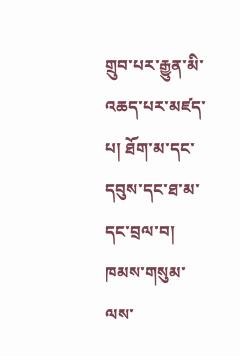གྲུབ་པར་རྒྱུན་མི་འཆད་པར་མཛད་པ། ཐོག་མ་དང་དབུས་དང་ཐ་མ་དང་བྲལ་བ། ཁམས་གསུམ་ལས་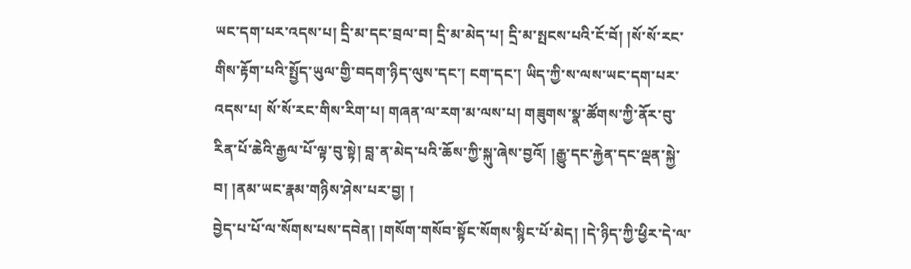ཡང་དག་པར་འདས་པ། དྲི་མ་དང་བྲལ་བ། དྲི་མ་མེད་པ། དྲི་མ་སྤངས་པའི་ངོ་བོ། །སོ་སོ་རང་གིས་རྟོག་པའི་སྤྱོད་ཡུལ་གྱི་བདག་ཉིད་ལུས་དང་། ངག་དང་། ཡིད་ཀྱི་ས་ལས་ཡང་དག་པར་འདས་པ། སོ་སོ་རང་གིས་རིག་པ། གཞན་ལ་རག་མ་ལས་པ། གཟུགས་སྣ་ཚོགས་ཀྱི་ནོར་བུ་རིན་པོ་ཆེའི་རྒྱལ་པོ་ལྟ་བུ་སྟེ། བླ་ན་མེད་པའི་ཆོས་ཀྱི་སྐུ་ཞེས་བྱའོ། །རྒྱུ་དང་རྐྱེན་དང་ལྡན་སྐྱེ་བ། །ནམ་ཡང་རྣམ་གཉིས་ཤེས་པར་བྱ། །
བྱེད་པ་པོ་ལ་སོགས་པས་དབེན། །གསོག་གསོབ་སྟོང་སོགས་སྙིང་པོ་མེད། །དེ་ཉིད་ཀྱི་ཕྱིར་དེ་ལ་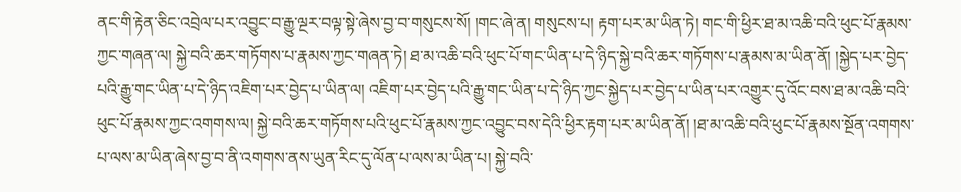ནང་གི་རྟེན་ཅིང་འབྲེལ་པར་འབྱུང་བ་རྒྱུ་ལྔར་བལྟ་སྟེ་ཞེས་བྱ་བ་གསུངས་སོ། །གང་ཞེ་ན། གསུངས་པ། རྟག་པར་མ་ཡིན་ཏེ། གང་གི་ཕྱིར་ཐ་མ་འཆི་བའི་ཕུང་པོ་རྣམས་ཀྱང་གཞན་ལ། སྐྱེ་བའི་ཆར་གཏོགས་པ་རྣམས་ཀྱང་གཞན་ཏེ། ཐ་མ་འཆི་བའི་ཕུང་པོ་གང་ཡིན་པ་དེ་ཉིད་སྐྱེ་བའི་ཆར་གཏོགས་པ་རྣམས་མ་ཡིན་ནོ། །སྐྱེད་པར་བྱེད་པའི་རྒྱུ་གང་ཡིན་པ་དེ་ཉིད་འཇིག་པར་བྱེད་པ་ཡིན་ལ། འཇིག་པར་བྱེད་པའི་རྒྱུ་གང་ཡིན་པ་དེ་ཉིད་ཀྱང་སྐྱེད་པར་བྱེད་པ་ཡིན་པར་འགྱུར་དུ་འོང་བས་ཐ་མ་འཆི་བའི་ཕུང་པོ་རྣམས་ཀྱང་འགགས་ལ། སྐྱེ་བའི་ཆར་གཏོགས་པའི་ཕུང་པོ་རྣམས་ཀྱང་འབྱུང་བས་དེའི་ཕྱིར་རྟག་པར་མ་ཡིན་ནོ། །ཐ་མ་འཆི་བའི་ཕུང་པོ་རྣམས་སྔོན་འགགས་པ་ལས་མ་ཡིན་ཞེས་བྱ་བ་ནི་འགགས་ནས་ཡུན་རིང་དུ་ལོན་པ་ལས་མ་ཡིན་པ། སྐྱེ་བའི་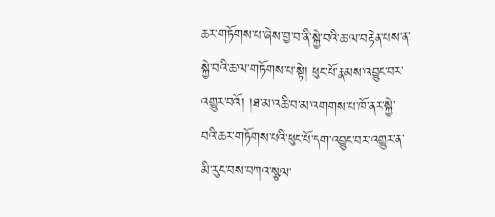ཆར་གཏོགས་པ་ཞེས་བྱ་བ་ནི་སྐྱེ་བའི་ཆ་ལ་བརྟེན་པས་ན་སྐྱེ་བའི་ཆ་ལ་གཏོགས་པ་སྟེ། ཕུང་པོ་རྣམས་འབྱུང་བར་འགྱུར་བའོ། །ཐ་མ་འཆི་བ་མ་འགགས་པ་ཁོ་ནར་སྐྱེ་བའི་ཆར་གཏོགས་པའི་ཕུང་པོ་དག་འབྱུང་བར་འགྱུར་ན་མི་རུང་བས་བཀའ་སྩལ་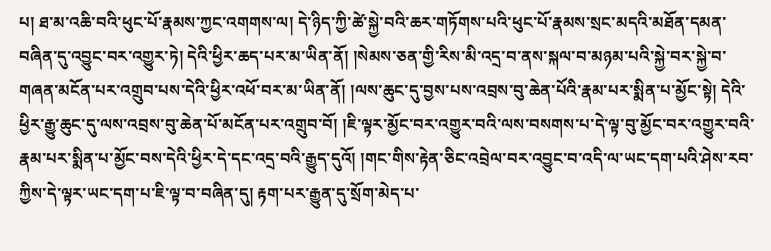པ། ཐ་མ་འཆི་བའི་ཕུང་པོ་རྣམས་ཀྱང་འགགས་ལ། དེ་ཉིད་ཀྱི་ཚེ་སྐྱེ་བའི་ཆར་གཏོགས་པའི་ཕུང་པོ་རྣམས་སྲང་མདའི་མཐོན་དམན་བཞིན་དུ་འབྱུང་བར་འགྱུར་ཏེ། དེའི་ཕྱིར་ཆད་པར་མ་ཡིན་ནོ། །སེམས་ཅན་གྱི་རིས་མི་འདྲ་བ་ནས་སྐལ་བ་མཉམ་པའི་སྐྱེ་བར་སྐྱེ་བ་གཞན་མངོན་པར་འགྲུབ་པས་དེའི་ཕྱིར་འཕོ་བར་མ་ཡིན་ནོ། །ལས་ཆུང་དུ་བྱས་པས་འབྲས་བུ་ཆེན་པོའི་རྣམ་པར་སྨིན་པ་མྱོང་སྟེ། དེའི་ཕྱིར་རྒྱུ་ཆུང་དུ་ལས་འབྲས་བུ་ཆེན་པོ་མངོན་པར་འགྲུབ་བོ། །ཇི་ལྟར་མྱོང་བར་འགྱུར་བའི་ལས་བསགས་པ་དེ་ལྟ་བུ་མྱོང་བར་འགྱུར་བའི་རྣམ་པར་སྨིན་པ་མྱོང་བས་དེའི་ཕྱིར་དེ་དང་འདྲ་བའི་རྒྱུད་དུའོ། །གང་གིས་རྟེན་ཅིང་འབྲེལ་བར་འབྱུང་བ་འདི་ལ་ཡང་དག་པའི་ཤེས་རབ་ཀྱིས་དེ་ལྟར་ཡང་དག་པ་ཇི་ལྟ་བ་བཞིན་དུ། རྟག་པར་རྒྱུན་དུ་སྲོག་མེད་པ་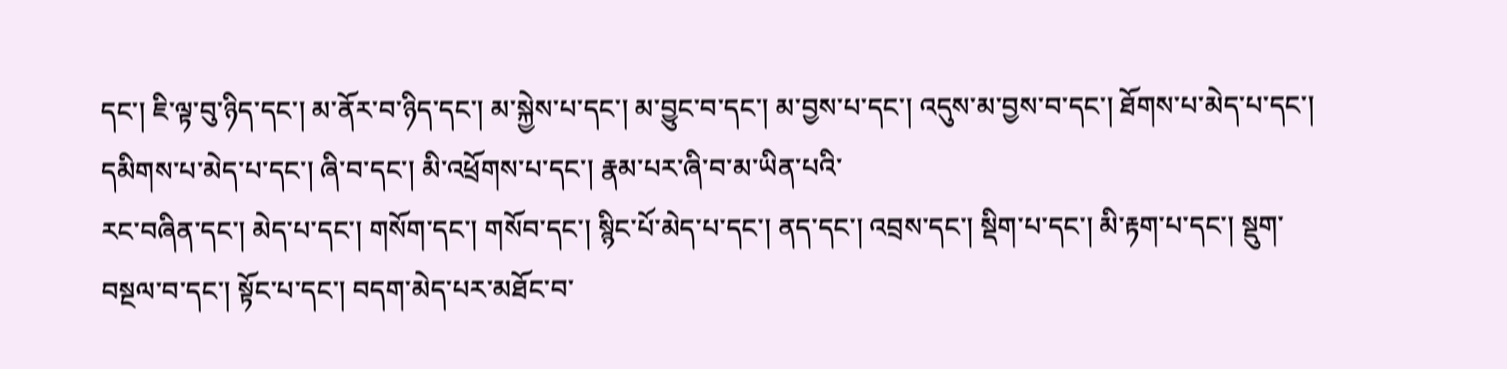དང་། ཇི་ལྟ་བུ་ཉིད་དང་། མ་ནོར་བ་ཉིད་དང་། མ་སྐྱེས་པ་དང་། མ་བྱུང་བ་དང་། མ་བྱས་པ་དང་། འདུས་མ་བྱས་བ་དང་། ཐོགས་པ་མེད་པ་དང་། དམིགས་པ་མེད་པ་དང་། ཞི་བ་དང་། མི་འཕྲོགས་པ་དང་། རྣམ་པར་ཞི་བ་མ་ཡིན་པའི་
རང་བཞིན་དང་། མེད་པ་དང་། གསོག་དང་། གསོབ་དང་། སྙིང་པོ་མེད་པ་དང་། ནད་དང་། འབྲས་དང་། སྡིག་པ་དང་། མི་རྟག་པ་དང་། སྡུག་བསྔལ་བ་དང་། སྟོང་པ་དང་། བདག་མེད་པར་མཐོང་བ་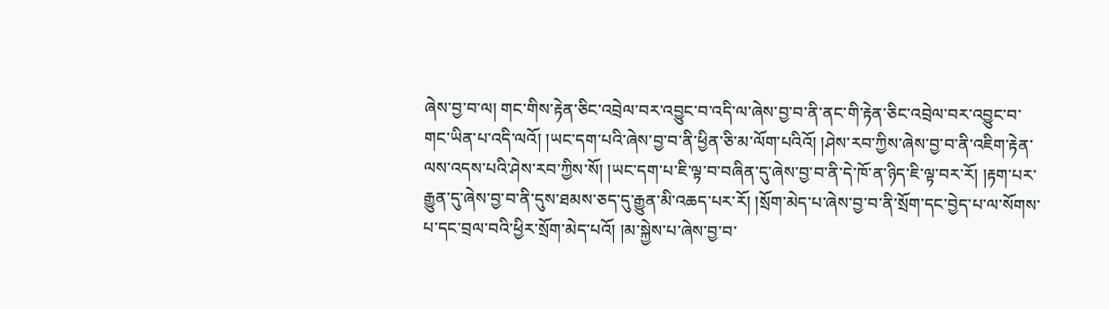ཞེས་བྱ་བ་ལ། གང་གིས་རྟེན་ཅིང་འབྲེལ་བར་འབྱུང་བ་འདི་ལ་ཞེས་བྱ་བ་ནི་ནང་གི་རྟེན་ཅིང་འབྲེལ་བར་འབྱུང་བ་གང་ཡིན་པ་འདི་ལའོ། །ཡང་དག་པའི་ཞེས་བྱ་བ་ནི་ཕྱིན་ཅི་མ་ལོག་པའིའོ། །ཤེས་རབ་ཀྱིས་ཞེས་བྱ་བ་ནི་འཇིག་རྟེན་ལས་འདས་པའི་ཤེས་རབ་ཀྱིས་སོ། །ཡང་དག་པ་ཇི་ལྟ་བ་བཞིན་དུ་ཞེས་བྱ་བ་ནི་དེ་ཁོ་ན་ཉིད་ཇི་ལྟ་བར་རོ། །རྟག་པར་རྒྱུན་དུ་ཞེས་བྱ་བ་ནི་དུས་ཐམས་ཅད་དུ་རྒྱུན་མི་འཆད་པར་རོ། །སྲོག་མེད་པ་ཞེས་བྱ་བ་ནི་སྲོག་དང་བྱེད་པ་ལ་སོགས་པ་དང་བྲལ་བའི་ཕྱིར་སྲོག་མེད་པའོ། །མ་སྐྱེས་པ་ཞེས་བྱ་བ་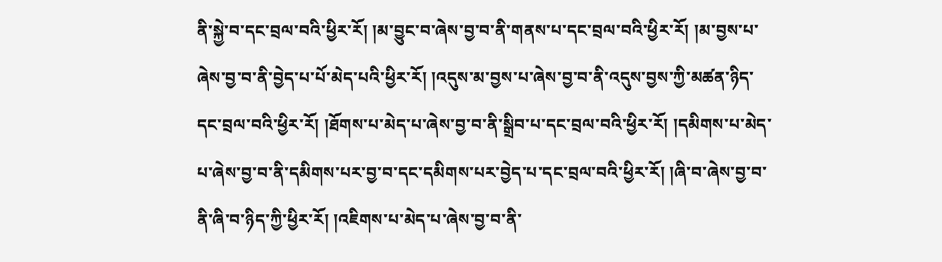ནི་སྐྱེ་བ་དང་བྲལ་བའི་ཕྱིར་རོ། །མ་བྱུང་བ་ཞེས་བྱ་བ་ནི་གནས་པ་དང་བྲལ་བའི་ཕྱིར་རོ། །མ་བྱས་པ་ཞེས་བྱ་བ་ནི་བྱེད་པ་པོ་མེད་པའི་ཕྱིར་རོ། །འདུས་མ་བྱས་པ་ཞེས་བྱ་བ་ནི་འདུས་བྱས་ཀྱི་མཚན་ཉིད་དང་བྲལ་བའི་ཕྱིར་རོ། །ཐོགས་པ་མེད་པ་ཞེས་བྱ་བ་ནི་སྒྲིབ་པ་དང་བྲལ་བའི་ཕྱིར་རོ། །དམིགས་པ་མེད་པ་ཞེས་བྱ་བ་ནི་དམིགས་པར་བྱ་བ་དང་དམིགས་པར་བྱེད་པ་དང་བྲལ་བའི་ཕྱིར་རོ། །ཞི་བ་ཞེས་བྱ་བ་ནི་ཞི་བ་ཉིད་ཀྱི་ཕྱིར་རོ། །འཇིགས་པ་མེད་པ་ཞེས་བྱ་བ་ནི་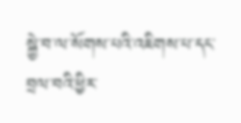སྐྱེ་བ་ལ་སོགས་པའི་འཇིགས་པ་དང་བྲལ་བའི་ཕྱིར་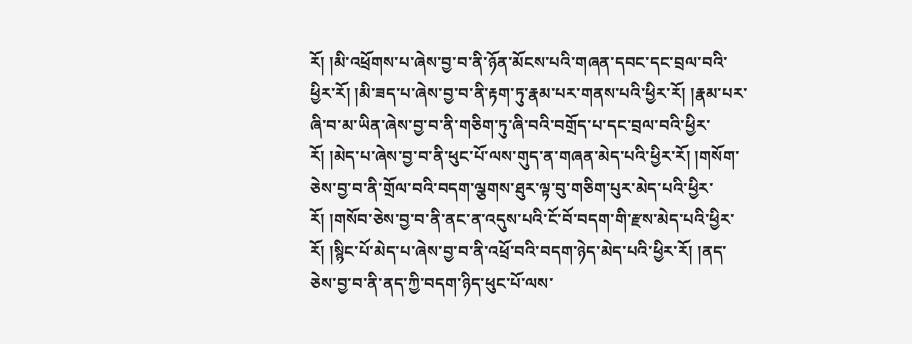རོ། །མི་འཕྲོགས་པ་ཞེས་བྱ་བ་ནི་ཉོན་མོངས་པའི་གཞན་དབང་དང་བྲལ་བའི་ཕྱིར་རོ། །མི་ཟད་པ་ཞེས་བྱ་བ་ནི་རྟག་ཏུ་རྣམ་པར་གནས་པའི་ཕྱིར་རོ། །རྣམ་པར་ཞི་བ་མ་ཡིན་ཞེས་བྱ་བ་ནི་གཅིག་ཏུ་ཞི་བའི་བགྲོད་པ་དང་བྲལ་བའི་ཕྱིར་རོ། །མེད་པ་ཞེས་བྱ་བ་ནི་ཕུང་པོ་ལས་གུད་ན་གཞན་མེད་པའི་ཕྱིར་རོ། །གསོག་ཅེས་བྱ་བ་ནི་གྲོལ་བའི་བདག་ལྕགས་ཐུར་ལྟ་བུ་གཅིག་པུར་མེད་པའི་ཕྱིར་རོ། །གསོབ་ཅེས་བྱ་བ་ནི་ནང་ན་འདུས་པའི་ངོ་བོ་བདག་གི་རྫས་མེད་པའི་ཕྱིར་རོ། །སྙིང་པོ་མེད་པ་ཞེས་བྱ་བ་ནི་འཕྲོ་བའི་བདག་ཉེད་མེད་པའི་ཕྱིར་རོ། །ནད་ཅེས་བྱ་བ་ནི་ནད་ཀྱི་བདག་ཉིད་ཕུང་པོ་ལས་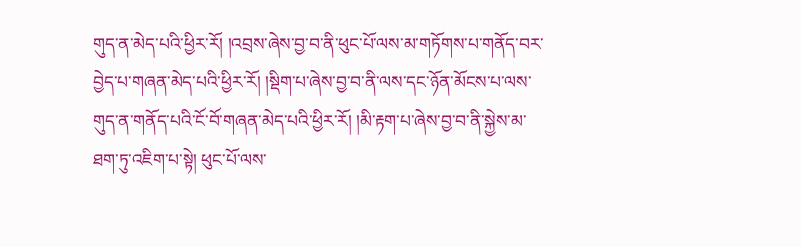གུད་ན་མེད་པའི་ཕྱིར་རོ། །འབྲས་ཞེས་བྱ་བ་ནི་ཕུང་པོ་ལས་མ་གཏོགས་པ་གནོད་བར་བྱེད་པ་གཞན་མེད་པའི་ཕྱིར་རོ། །སྡིག་པ་ཞེས་བྱ་བ་ནི་ལས་དང་ཉོན་མོངས་པ་ལས་གུད་ན་གནོད་པའི་ངོ་བོ་གཞན་མེད་པའི་ཕྱིར་རོ། །མི་རྟག་པ་ཞེས་བྱ་བ་ནི་སྐྱེས་མ་ཐག་ཏུ་འཇིག་པ་སྟེ། ཕུང་པོ་ལས་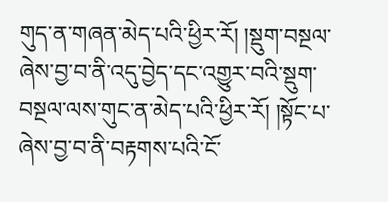གུད་ན་གཞན་མེད་པའི་ཕྱིར་རོ། །སྡུག་བསྔལ་ཞེས་བྱ་བ་ནི་འདུ་བྱེད་དང་འགྱུར་བའི་སྡུག་བསྔལ་ལས་གུང་ན་མེད་པའི་ཕྱིར་རོ། །སྟོང་པ་ཞེས་བྱ་བ་ནི་བརྟགས་པའི་ངོ་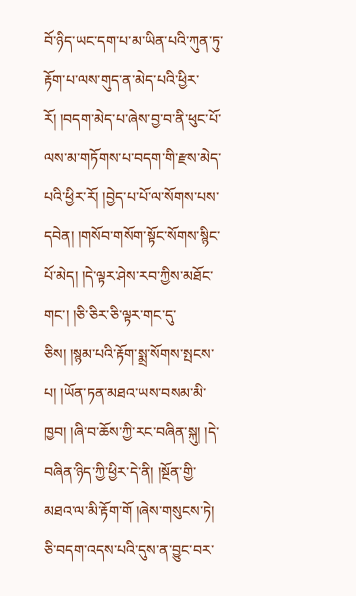བོ་ཉིད་ཡང་དག་པ་མ་ཡིན་པའི་ཀུན་ཏུ་རྟོག་པ་ལས་གུད་ན་མེད་པའི་ཕྱིར་རོ། །བདག་མེད་པ་ཞེས་བྱ་བ་ནི་ཕུང་པོ་ལས་མ་གཏོགས་པ་བདག་གི་རྫས་མེད་པའི་ཕྱིར་རོ། །བྱེད་པ་པོ་ལ་སོགས་པས་དབེན། །གསོབ་གསོག་སྟོང་སོགས་སྙིང་པོ་མེད། །དེ་ལྟར་ཤེས་རབ་ཀྱིས་མཐོང་གང་། །ཅི་ཅིར་ཅི་ལྟར་གང་དུ་ཅིས། །སྙམ་པའི་རྟོག་སྨྲ་སོགས་སྤངས་པ། །ཡོན་ཏན་མཐའ་ཡས་བསམ་མི་ཁྱབ། །ཞི་བ་ཆོས་ཀྱི་རང་བཞིན་སྐུ། །དེ་བཞིན་ཉིད་ཀྱི་ཕྱིར་དེ་ནི། །སྔོན་གྱི་མཐའ་ལ་མི་རྟོག་གོ །ཞེས་གསུངས་ཏེ། ཅི་བདག་འདས་པའི་དུས་ན་བྱུང་བར་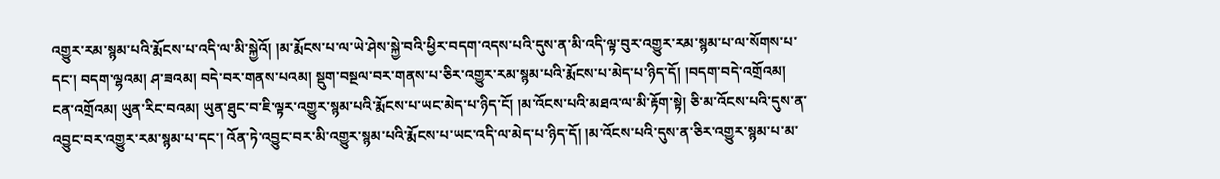འགྱུར་རམ་སྙམ་པའི་རྨོངས་པ་འདི་ལ་མི་སྐྱེའོ། །མ་རྨོངས་པ་ལ་ཡེ་ཤེས་སྐྱེ་བའི་ཕྱིར་བདག་འདས་པའི་དུས་ན་མི་འདི་ལྟ་བུར་འགྱུར་རམ་སྙམ་པ་ལ་སོགས་པ་དང་། བདག་ལྷའམ། ཤ་ཟའམ། བདེ་བར་གནས་པའམ། སྡུག་བསྔལ་བར་གནས་པ་ཅིར་འགྱུར་རམ་སྙམ་པའི་རྨོངས་པ་མེད་པ་ཉིད་དོ། །བདག་བདེ་འགྲོའམ། ངན་འགྲོའམ། ཡུན་རིང་བའམ། ཡུན་ཐུང་བ་ཇི་ལྟར་འགྱུར་སྙམ་པའི་རྨོངས་པ་ཡང་མེད་པ་ཉིད་ངོ། །མ་འོངས་པའི་མཐའ་ལ་མི་རྟོག་སྟེ། ཅི་མ་འོངས་པའི་དུས་ན་འབྱུང་བར་འགྱུར་རམ་སྙམ་པ་དང་། འོན་ཏེ་འབྱུང་བར་མི་འགྱུར་སྙམ་པའི་རྨོངས་པ་ཡང་འདི་ལ་མེད་པ་ཉིད་དོ། །མ་འོངས་པའི་དུས་ན་ཅིར་འགྱུར་སྙམ་པ་མ་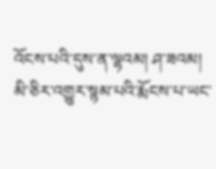འོངས་པའི་དུས་ན་ལྷའམ། ཤ་ཟའམ། མི་ཅིར་འགྱུར་སྙམ་པའི་རྨོངས་པ་ཡང་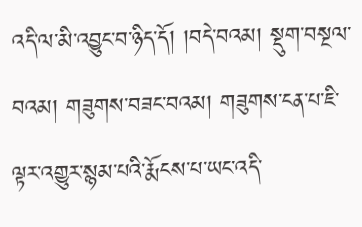འདི་ལ་མི་འབྱུང་བ་ཉིད་དོ། །བདེ་བའམ། སྡུག་བསྔལ་བའམ། གཟུགས་བཟང་བའམ། གཟུགས་ངན་པ་ཇི་ལྟར་འགྱུར་སྙམ་པའི་རྨོངས་པ་ཡང་འདི་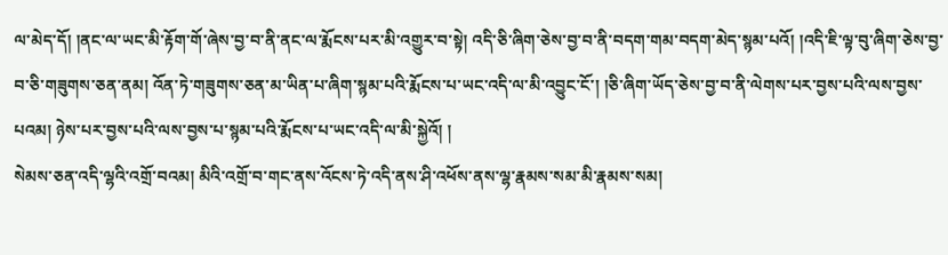ལ་མེད་དོ། །ནང་ལ་ཡང་མི་རྟོག་གོ་ཞེས་བྱ་བ་ནི་ནང་ལ་རྨོངས་པར་མི་འགྱུར་བ་སྟེ། འདི་ཅི་ཞིག་ཅེས་བྱ་བ་ནི་བདག་གམ་བདག་མེད་སྙམ་པའོ། །འདི་ཇི་ལྟ་བུ་ཞིག་ཅེས་བྱ་བ་ཅི་གཟུགས་ཅན་ནམ། འོན་ཏེ་གཟུགས་ཅན་མ་ཡིན་པ་ཞིག་སྙམ་པའི་རྨོངས་པ་ཡང་འདི་ལ་མི་འབྱུང་ངོ་། །ཅི་ཞིག་ཡོད་ཅེས་བྱ་བ་ནི་ལེགས་པར་བྱས་པའི་ལས་བྱས་པའམ། ཉེས་པར་བྱས་པའི་ལས་བྱས་པ་སྙམ་པའི་རྨོངས་པ་ཡང་འདི་ལ་མི་སྐྱེའོ། །
སེམས་ཅན་འདི་ལྷའི་འགྲོ་བའམ། མིའི་འགྲོ་བ་གང་ནས་འོངས་ཏེ་འདི་ནས་ཤི་འཕོས་ནས་ལྷ་རྣམས་སམ་མི་རྣམས་སམ།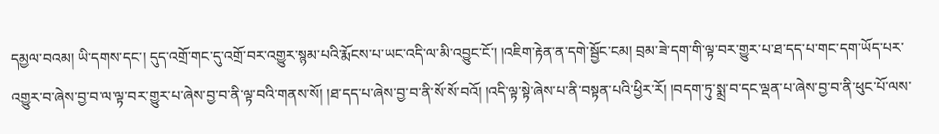དམྱལ་བའམ། ཡི་དགས་དང་། དུད་འགྲོ་གང་དུ་འགྲོ་བར་འགྱུར་སྙམ་པའི་རྨོངས་པ་ཡང་འདི་ལ་མི་འབྱུང་ངོ་། །འཇིག་རྟེན་ན་དགེ་སྦྱོང་ངམ། བྲམ་ཟེ་དག་གི་ལྟ་བར་གྱུར་པ་ཐ་དད་པ་གང་དག་ཡོད་པར་འགྱུར་བ་ཞེས་བྱ་བ་ལ་ལྟ་བར་གྱུར་པ་ཞེས་བྱ་བ་ནི་ལྟ་བའི་གནས་སོ། །ཐ་དད་པ་ཞེས་བྱ་བ་ནི་སོ་སོ་བའོ། །འདི་ལྟ་སྟེ་ཞེས་པ་ནི་བསྟན་པའི་ཕྱིར་རོ། །བདག་ཏུ་སྨྲ་བ་དང་ལྡན་པ་ཞེས་བྱ་བ་ནི་ཕུང་པོ་ལས་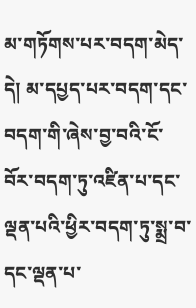མ་གཏོགས་པར་བདག་མེད་དེ། མ་དཔྱད་པར་བདག་དང་བདག་གི་ཞེས་བྱ་བའི་ངོ་བོར་བདག་ཏུ་འཛིན་པ་དང་ལྡན་པའི་ཕྱིར་བདག་ཏུ་སྨྲ་བ་དང་ལྡན་པ་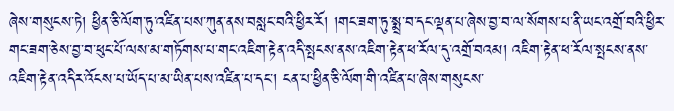ཞེས་གསུངས་ཏེ། ཕྱིན་ཅི་ལོག་ཏུ་འཛིན་པས་ཀུན་ནས་བསླང་བའི་ཕྱིར་རོ། །གང་ཟག་ཏུ་སྨྲ་བ་དང་ལྡན་པ་ཞེས་བྱ་བ་ལ་སོགས་པ་ནི་ཡང་འགྲོ་བའི་ཕྱིར་གང་ཟག་ཅེས་བྱ་བ་ཕུང་པོ་ལས་མ་གཏོགས་པ་གང་འཇིག་རྟེན་འདི་སྤངས་ནས་འཇིག་རྟེན་ཕ་རོལ་དུ་འགྲོ་བའམ། འཇིག་རྟེན་ཕ་རོལ་སྤངས་ནས་འཇིག་རྟེན་འདིར་འོངས་པ་ཡོད་པ་མ་ཡིན་པས་འཛིན་པ་དང་། ངན་པ་ཕྱིན་ཅི་ལོག་གི་འཛིན་པ་ཞེས་གསུངས་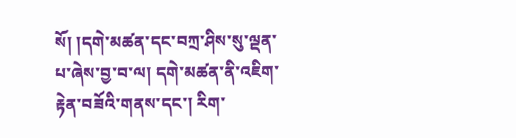སོ། །དགེ་མཚན་དང་བཀྲ་ཤིས་སུ་ལྡན་པ་ཞེས་བྱ་བ་ལ། དགེ་མཚན་ནི་འཇིག་རྟེན་བཟོའི་གནས་དང་། རིག་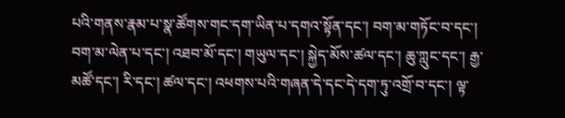པའི་གནས་རྣམ་པ་སྣ་ཚོགས་གང་དག་ཡིན་པ་དགའ་སྟོན་དང་། བག་མ་གཏོང་བ་དང་། བག་མ་ལེན་པ་དང་། འཐབ་མོ་དང་། གཡུལ་དང་། སྐྱེད་མོས་ཚལ་དང་། ཆུ་ཀླུང་དང་། རྒྱ་མཚོ་དང་། རི་དང་། ཚལ་དང་། འཕགས་པའི་གཞན་དེ་དང་དེ་དག་ཏུ་འགྲོ་བ་དང་། ལྟ་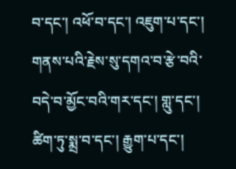བ་དང་། འཕོ་བ་དང་། འཇུག་པ་དང་། གནས་པའི་རྗེས་སུ་དགའ་བ་རྩེ་བའི་བདེ་བ་མྱོང་བའི་གར་དང་། གླུ་དང་། ཚིག་ཏུ་སྨྲ་བ་དང་། རྒྱུག་པ་དང་།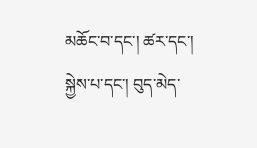མཆོང་བ་དང་། ཚར་དང་། སྐྱེས་པ་དང་། བུད་མེད་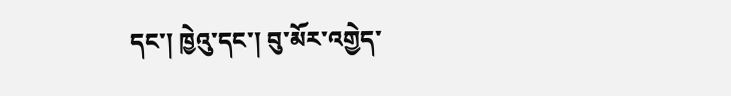དང་། ཁྱེའུ་དང་། བུ་མོར་འགྱེད་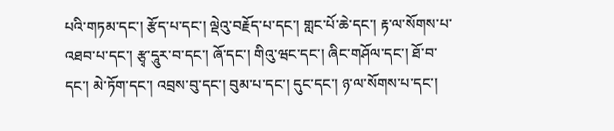པའི་གཏམ་དང་། རྩོད་པ་དང་། ལྡེའུ་བརྗོད་པ་དང་། གླང་པོ་ཆེ་དང་། རྟ་ལ་སོགས་པ་འཐབ་པ་དང་། རྩྭ་དཱུར་བ་དང་། ཞོ་དང་། གིའུ་ཝང་དང་། ཞིང་གཤོལ་དང་། ཐོ་བ་དང་། མེ་ཏོག་དང་། འབྲས་བུ་དང་། བུམ་པ་དང་། དུང་དང་། ཉ་ལ་སོགས་པ་དང་།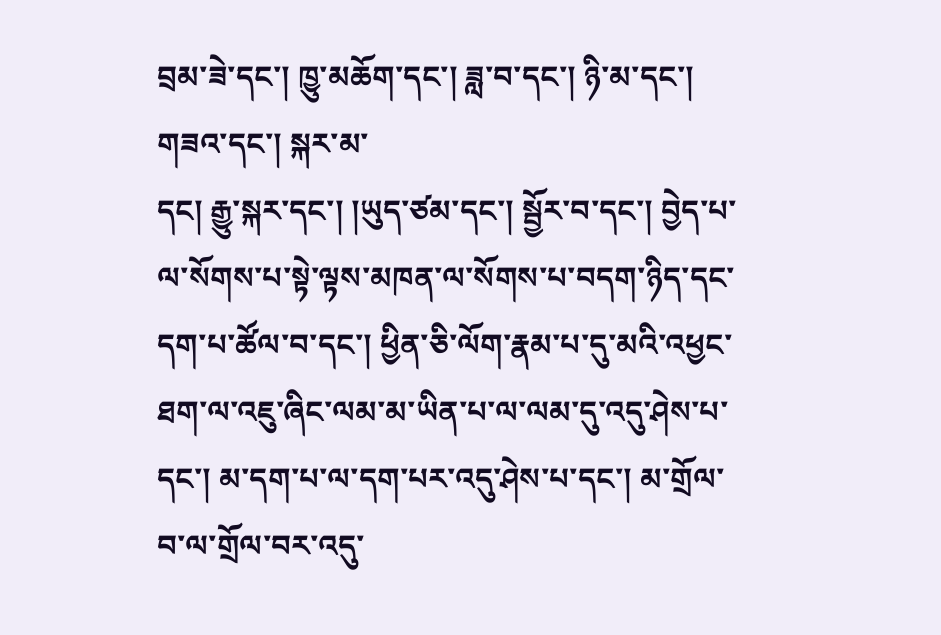བྲམ་ཟེ་དང་། ཁྱུ་མཆོག་དང་། ཟླ་བ་དང་། ཉི་མ་དང་། གཟའ་དང་། སྐར་མ་
དང། རྒྱུ་སྐར་དང་། །ཡུད་ཙམ་དང་། སྦྱོར་བ་དང་། བྱེད་པ་ལ་སོགས་པ་སྟེ་ལྟས་མཁན་ལ་སོགས་པ་བདག་ཉིད་དང་དག་པ་ཚོལ་བ་དང་། ཕྱིན་ཅི་ལོག་རྣམ་པ་དུ་མའི་འཕྱང་ཐག་ལ་འཇུ་ཞིང་ལམ་མ་ཡིན་པ་ལ་ལམ་དུ་འདུ་ཤེས་པ་དང་། མ་དག་པ་ལ་དག་པར་འདུ་ཤེས་པ་དང་། མ་གྲོལ་བ་ལ་གྲོལ་བར་འདུ་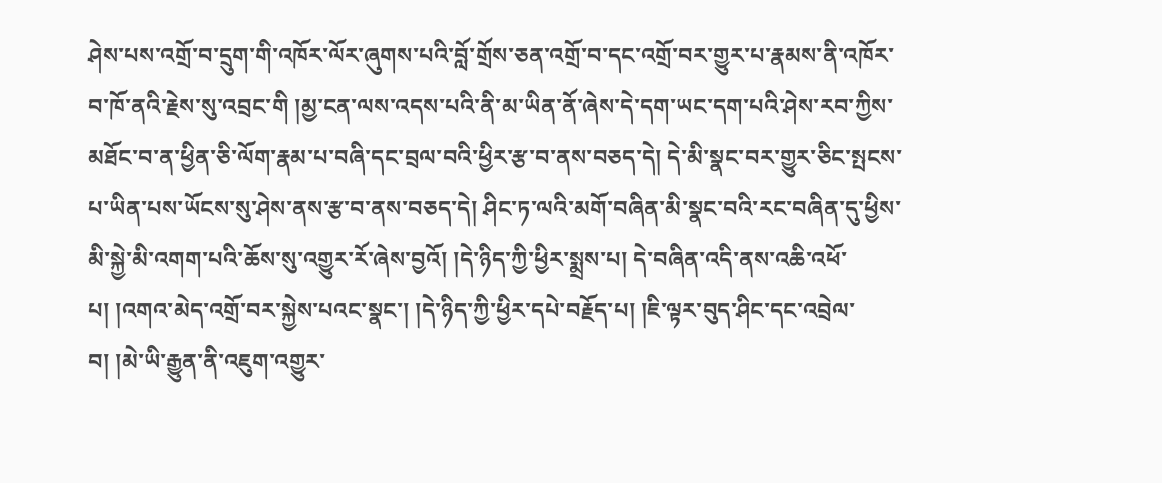ཤེས་པས་འགྲོ་བ་དྲུག་གི་འཁོར་ལོར་ཞུགས་པའི་བློ་གྲོས་ཅན་འགྲོ་བ་དང་འགྲོ་བར་གྱུར་པ་རྣམས་ནི་འཁོར་བ་ཁོ་ནའི་རྗེས་སུ་འབྲང་གི །མྱ་ངན་ལས་འདས་པའི་ནི་མ་ཡིན་ནོ་ཞེས་དེ་དག་ཡང་དག་པའི་ཤེས་རབ་ཀྱིས་མཐོང་བ་ན་ཕྱིན་ཅི་ལོག་རྣམ་པ་བཞི་དང་བྲལ་བའི་ཕྱིར་རྩ་བ་ནས་བཅད་དེ། དེ་མི་སྣང་བར་གྱུར་ཅིང་སྤངས་པ་ཡིན་པས་ཡོངས་སུ་ཤེས་ནས་རྩ་བ་ནས་བཅད་དེ། ཤིང་ཏ་ལའི་མགོ་བཞིན་མི་སྣང་བའི་རང་བཞིན་དུ་ཕྱིས་མི་སྐྱེ་མི་འགག་པའི་ཆོས་སུ་འགྱུར་རོ་ཞེས་བྱའོ། །དེ་ཉིད་ཀྱི་ཕྱིར་སྨྲས་པ། དེ་བཞིན་འདི་ནས་འཆི་འཕོ་པ། །འགའ་མེད་འགྲོ་བར་སྐྱེས་པའང་སྣང་། །དེ་ཉིད་ཀྱི་ཕྱིར་དཔེ་བརྗོད་པ། །ཇི་ལྟར་བུད་ཤིང་དང་འབྲེལ་བ། །མེ་ཡི་རྒྱུན་ནི་འཇུག་འགྱུར་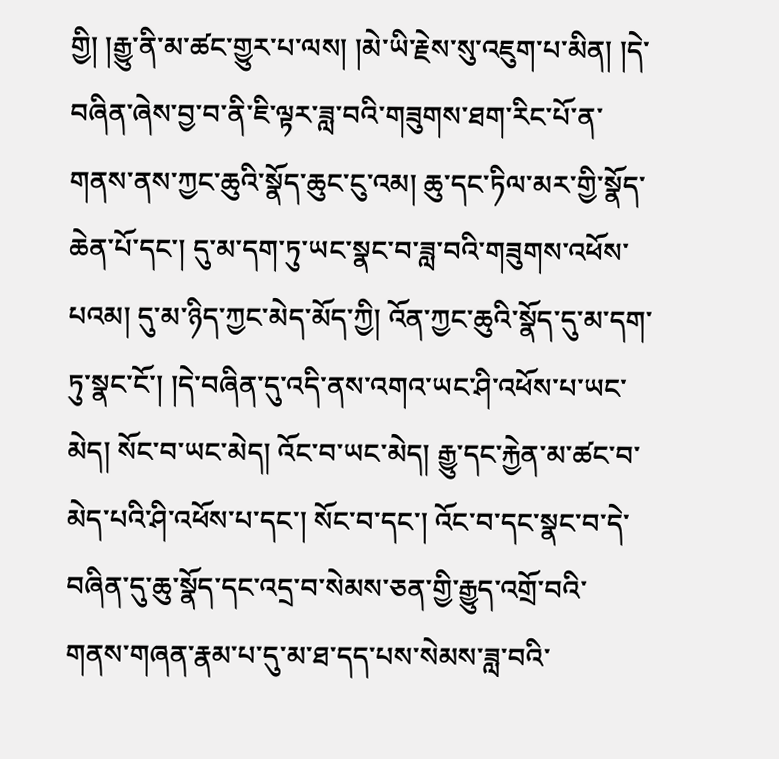གྱི། །རྒྱུ་ནི་མ་ཚང་གྱུར་པ་ལས། །མེ་ཡི་རྗེས་སུ་འཇུག་པ་མིན། །དེ་བཞིན་ཞེས་བྱ་བ་ནི་ཇི་ལྟར་ཟླ་བའི་གཟུགས་ཐག་རིང་པོ་ན་གནས་ནས་ཀྱང་ཆུའི་སྣོད་ཆུང་ངུ་འམ། ཆུ་དང་ཏིལ་མར་གྱི་སྣོད་ཆེན་པོ་དང་། དུ་མ་དག་ཏུ་ཡང་སྣང་བ་ཟླ་བའི་གཟུགས་འཕོས་པའམ། དུ་མ་ཉིད་ཀྱང་མེད་མོད་ཀྱི། འོན་ཀྱང་ཆུའི་སྣོད་དུ་མ་དག་ཏུ་སྣང་ངོ་། །དེ་བཞིན་དུ་འདི་ནས་འགའ་ཡང་ཤི་འཕོས་པ་ཡང་མེད། སོང་བ་ཡང་མེད། འོང་བ་ཡང་མེད། རྒྱུ་དང་རྐྱེན་མ་ཚང་བ་མེད་པའི་ཤི་འཕོས་པ་དང་། སོང་བ་དང་། འོང་བ་དང་སྣང་བ་དེ་བཞིན་དུ་ཆུ་སྣོད་དང་འདྲ་བ་སེམས་ཅན་གྱི་རྒྱུད་འགྲོ་བའི་གནས་གཞན་རྣམ་པ་དུ་མ་ཐ་དད་པས་སེམས་ཟླ་བའི་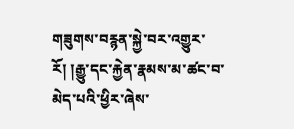གཟུགས་བརྙན་སྐྱེ་བར་འགྱུར་རོ། །རྒྱུ་དང་རྐྱེན་རྣམས་མ་ཚང་བ་མེད་པའི་ཕྱིར་ཞེས་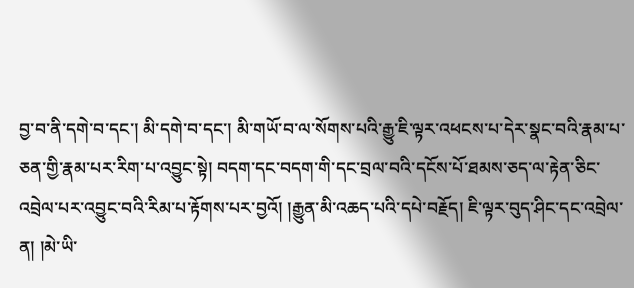བྱ་བ་ནི་དགེ་བ་དང་། མི་དགེ་བ་དང་། མི་གཡོ་བ་ལ་སོགས་པའི་རྒྱུ་ཇི་ལྟར་འཕངས་པ་དེར་སྣང་བའི་རྣམ་པ་ཅན་གྱི་རྣམ་པར་རིག་པ་འབྱུང་སྟེ། བདག་དང་བདག་གི་དང་བྲལ་བའི་དངོས་པོ་ཐམས་ཅད་ལ་རྟེན་ཅིང་འབྲེལ་པར་འབྱུང་བའི་རིམ་པ་རྟོགས་པར་བྱའོ། །རྒྱུན་མི་འཆད་པའི་དཔེ་བརྗོད། ཇི་ལྟར་བུད་ཤིང་དང་འབྲེལ་ན། །མེ་ཡི་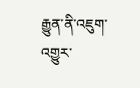རྒྱུན་ནི་འཇུག་འགྱུར་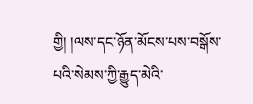གྱི། །ལས་དང་ཉོན་མོངས་པས་བསྒོས་པའི་སེམས་ཀྱི་རྒྱུད་མེའི་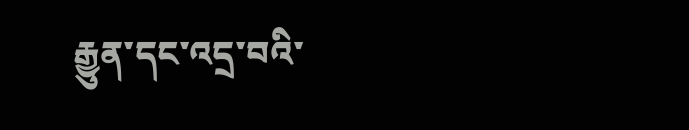རྒྱུན་དང་འདྲ་བའི་